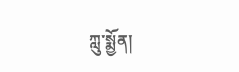ཀླུ་སྨྱོན།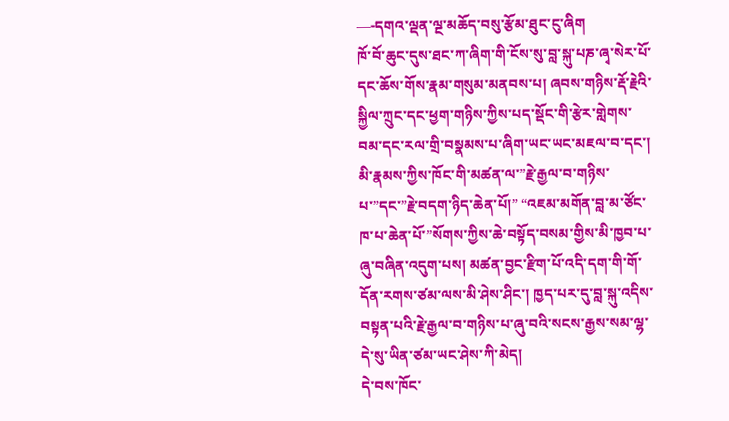—-དགའ་ལྡན་ལྔ་མཆོད་བསུ་རྩོམ་ཐུང་ངུ་ཞིག
ཁོ་བོ་ཆུང་དུས་ཐང་ཀ་ཞིག་གི་ངོས་སུ་བླ་སྐུ་པཎ་ཞྭ་སེར་པོ་དང་ཆོས་གོས་རྣམ་གསུམ་མནབས་པ། ཞབས་གཉིས་རྡོ་རྗེའི་སྐྱིལ་ཀྲུང་དང་ཕྱག་གཉིས་ཀྱིས་པད་སྡོང་གི་རྩེར་གླེགས་བམ་དང་རལ་གྲི་བསྣམས་པ་ཞིག་ཡང་ཡང་མཇལ་བ་དང་། མི་རྣམས་ཀྱིས་ཁོང་གི་མཚན་ལ་”རྗེ་རྒྱལ་བ་གཉིས་པ་”དང་”རྗེ་བདག་ཉིད་ཆེན་པོ།” “འཇམ་མགོན་བླ་མ་ཙོང་ཁ་པ་ཆེན་པོ་”སོགས་ཀྱིས་ཆེ་བསྟོད་བསམ་གྱིས་མི་ཁྱབ་པ་ཞུ་བཞིན་འདུག་པས། མཚན་བྱང་རྫིག་པོ་འདི་དག་གི་གོ་དོན་རགས་ཙམ་ལས་མི་ཤེས་ཤིང་། ཁྱད་པར་དུ་བླ་སྐུ་འདིས་བསྟན་པའི་རྗེ་རྒྱལ་བ་གཉིས་པ་ཞུ་བའི་སངས་རྒྱས་སམ་ལྷ་དེ་སུ་ཡིན་ཙམ་ཡང་ཤེས་ཀི་མེད།
དེ་བས་ཁོང་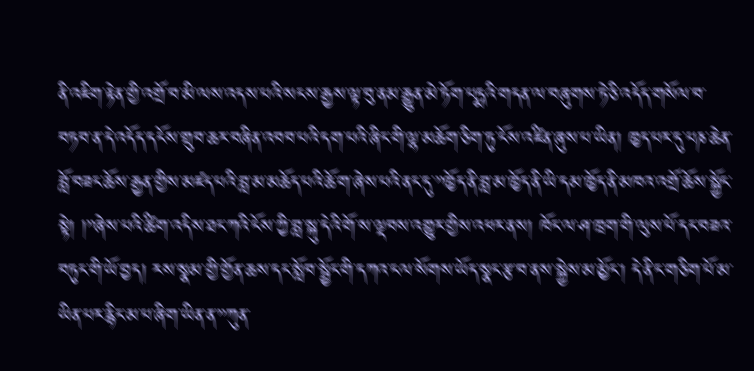ནི་འཇིག་རྟེན་གྱི་འགྲོ་བ་མི་ལས་འདས་པའི་སངས་རྒྱས་ལྟ་བུ་ནམ་རྒྱུན་མེ་ཏོག་པདྨའི་གདན་ལ་བཞུགས་ཏེ་ཅི་འདོད་གསོལ་བ་བཏབ་ན་དེ་འདོད་དངོས་གྲུབ་ཆར་བཞིན་འབབ་པའི་དག་པའི་ཞིང་གི་ལྷ་མཆོག་ཅིག་ཏུ་ངོས་འཛིན་ཞུས་པ་ཡིན། ཁྱད་པར་དུ་པཎ་ཆེན་བློ་བཟང་ཆོས་རྒྱན་གྱིས་མཛད་པའི་བླ་མ་མཆོད་པའི་ཆོ་ག་ཞེས་པའི་ནང་དུ་”ཁྱོད་ནི་བླ་མ་ཁྱོད་ནི་ཡི་དམ་ཁྱོད་ནི་མཁའ་འགྲོ་ཆོས་སྐྱོང་སྟེ། །”ཞེས་པའི་ཚིག་འདིས་ཐང་ཀའི་ངོས་ཀྱི་བླ་སྐུ་དེའི་གོ་ས་ལྡབས་འགྱུར་གྱིས་འཕར་ནས། ཁོང་ལ་ཤ་ཁྲག་གི་ལུས་པོ་དང་བཟའ་བཏུང་གི་ཡོ་བྱད། རས་སྣམ་གྱི་གྱོན་ཆས་དང་སློབ་སྦྱོང་གི་དཀའ་ངལ་སོགས་ཡོད་སྣང་རྩ་བ་ནས་སྐྱེས་མ་མྱོང་། དེ་ནི་ང་གཅིག་པོ་མ་ཡིན་པར་རྙིང་མ་པ་ཞིག་ཡིན་ན་”ཀུན་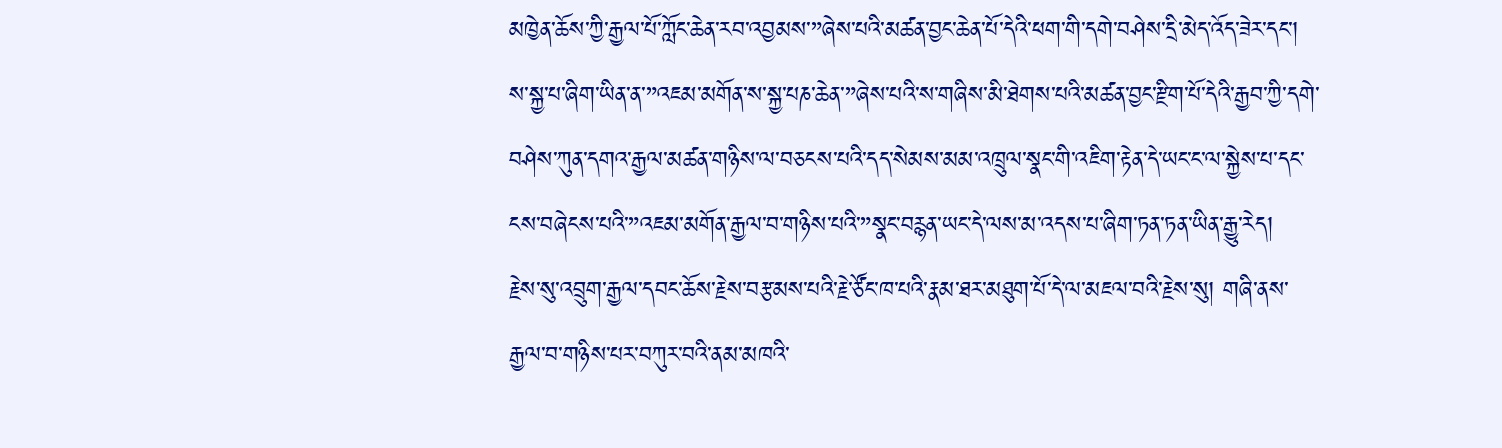མཁྱེན་ཆོས་ཀྱི་རྒྱལ་པོ་ཀློང་ཆེན་རབ་འབྱམས་”ཞེས་པའི་མཚན་བྱང་ཆེན་པོ་དེའི་ཕག་གི་དགེ་བཤེས་དྲི་མེད་འོད་ཟེར་དང་། ས་སྐྱ་པ་ཞིག་ཡིན་ན་”འཇམ་མགོན་ས་སྐྱ་པཎ་ཆེན་”ཞེས་པའི་ས་གཞིས་མི་ཐེགས་པའི་མཚན་བྱང་རྫིག་པོ་དེའི་རྒྱབ་ཀྱི་དགེ་བཤེས་ཀུན་དགའ་རྒྱལ་མཚན་གཉིས་ལ་བཅངས་པའི་དད་སེམས་མམ་འཁྲུལ་སྣང་གི་འཇིག་རྟེན་དེ་ཡང་ང་ལ་སྐྱེས་པ་དང་ངས་བཞེངས་པའི་”འཇམ་མགོན་རྒྱལ་བ་གཉིས་པའི་”སྣང་བརྙན་ཡང་དེ་ལས་མ་འདས་པ་ཞིག་ཏན་ཏན་ཡིན་རྒྱུ་རེད།
རྗེས་སུ་འབྲུག་རྒྱལ་དབང་ཆོས་རྗེས་བརྩམས་པའི་རྗེ་ཙོང་ཁ་པའི་རྣམ་ཐར་མཐུག་པོ་དེ་ལ་མཇལ་བའི་རྗེས་སུ། གཞི་ནས་རྒྱལ་བ་གཉིས་པར་བཀུར་བའི་ནམ་མཁའི་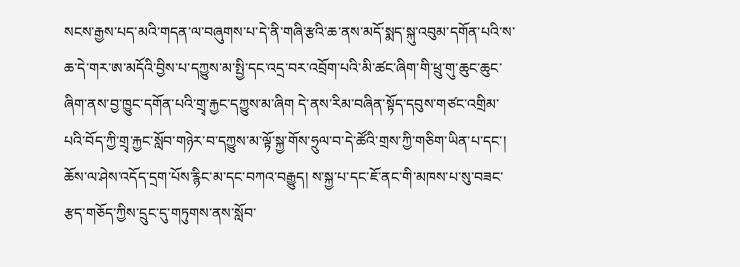སངས་རྒྱས་པད་མའི་གདན་ལ་བཞུགས་པ་དེ་ནི་གཞི་རྩའི་ཆ་ནས་མདོ་སྨད་སྐུ་འབུམ་དགོན་པའི་ས་ཆ་དེ་གར་ཨ་མདོའི་བྱིས་པ་དཀྱུས་མ་སྤྱི་དང་འདྲ་བར་འབྲོག་པའི་མི་ཚང་ཞིག་གི་ཕྲུ་གུ་ཆུང་ཆུང་ཞིག་ནས་བྱ་ཁྱུང་དགོན་པའི་གྲྭ་རྐྱང་དཀྱུས་མ་ཞིག དེ་ནས་རིམ་བཞིན་སྟོད་དབུས་གཙང་འགྲིམ་པའི་བོད་ཀྱི་གྲྭ་རྐྱང་སློབ་གཉེར་བ་དཀྱུས་མ་ལྟོ་སྐྱ་གོས་ཧྲུལ་བ་དེ་ཚོའི་གྲས་ཀྱི་གཅིག་ཡིན་པ་དང་། ཆོས་ལ་ཤེས་འདོད་དྲག་པོས་རྙིང་མ་དང་བཀའ་བརྒྱུད། ས་སྐྱ་པ་དང་ཇོ་ནང་གི་མཁས་པ་སུ་བཟང་རྩད་གཅོད་ཀྱིས་དྲུང་དུ་གཏུགས་ནས་སློབ་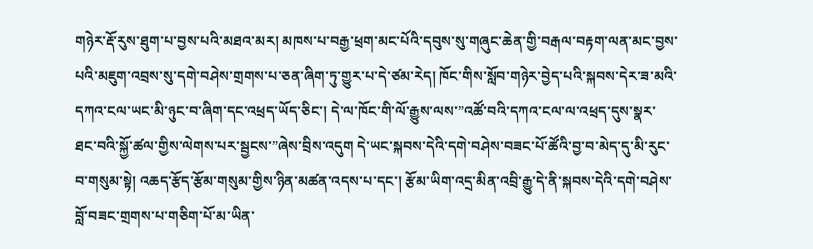གཉེར་རྡོ་རུས་ཐུག་པ་བྱས་པའི་མཐའ་མར། མཁས་པ་བརྒྱ་ཕྲག་མང་པོའི་དབུས་སུ་གཞུང་ཆེན་གྱི་བརྒལ་བརྟག་ལན་མང་བྱས་པའི་མཇུག་འབྲས་སུ་དགེ་བཤེས་གྲགས་པ་ཅན་ཞིག་ཏུ་གྱུར་པ་དེ་ཙམ་རེད། ཁོང་གིས་སློབ་གཉེར་བྱེད་པའི་སྐབས་དེར་ཟ་མའི་དཀའ་ངལ་ཡང་མི་ཉུང་བ་ཞིག་དང་འཕྲད་ཡོད་ཅིང་། དེ་ལ་ཁོང་གི་ལོ་རྒྱུས་ལས་”འཚོ་བའི་དཀའ་ངལ་ལ་འཕྲད་དུས་སྣར་ཐང་བའི་སྐྱོ་ཚལ་གྱིས་ལེགས་པར་སྦྱངས་”ཞེས་བྲིས་འདུག དེ་ཡང་སྐབས་དེའི་དགེ་བཤེས་བཟང་པོ་ཚོའི་བྱ་བ་མེད་དུ་མི་རུང་བ་གསུམ་སྟེ། འཆད་རྩོད་རྩོམ་གསུམ་གྱིས་ཉིན་མཚན་འདས་པ་དང་། རྩོམ་ཡིག་འདྲ་མིན་འབྲི་རྒྱུ་དེ་ནི་སྐབས་དེའི་དགེ་བཤེས་བློ་བཟང་གྲགས་པ་གཅིག་པོ་མ་ཡིན་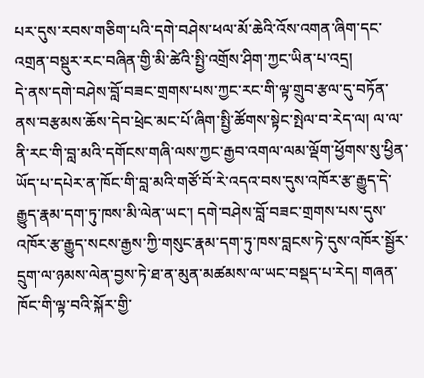པར་དུས་རབས་གཅིག་པའི་དགེ་བཤེས་ཕལ་མོ་ཆེའི་འོས་འགན་ཞིག་དང་འགྲན་བསྡུར་རང་བཞིན་གྱི་མི་ཚེའི་སྤྱི་འགྲོས་ཤིག་ཀྱང་ཡིན་པ་འདྲ།
དེ་ནས་དགེ་བཤེས་བློ་བཟང་གྲགས་པས་ཀྱང་རང་གི་ལྟ་གྲུབ་རྩལ་དུ་བཏོན་ནས་བརྩམས་ཆོས་དེབ་ཕྲེང་མང་པོ་ཞིག་སྤྱི་ཚོགས་སྟེང་སྤེལ་བ་རེད་ལ། ལ་ལ་ནི་རང་གི་བླ་མའི་དགོངས་གཞི་ལས་ཀྱང་རྒྱབ་འགལ་ལམ་ལྡོག་ཕྱོགས་སུ་ཕྱིན་ཡོད་པ་དཔེར་ན་ཁོང་གི་བླ་མའི་གཙོ་བོ་རེ་འདའ་བས་དུས་འཁོར་རྩ་རྒྱུད་དེ་རྒྱུད་རྣམ་དག་ཏུ་ཁས་མི་ལེན་ཡང་། དགེ་བཤེས་བློ་བཟང་གྲགས་པས་དུས་འཁོར་རྩ་རྒྱུད་སངས་རྒྱས་ཀྱི་གསུང་རྣམ་དག་ཏུ་ཁས་བླངས་ཏེ་དུས་འཁོར་སྦྱོར་དྲུག་ལ་ཉམས་ལེན་བྱས་ཏེ་ཐ་ན་མུན་མཚམས་ལ་ཡང་བསྡད་པ་རེད། གཞན་ཁོང་གི་ལྟ་བའི་སྐོར་གྱི་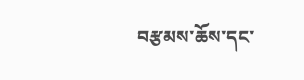བརྩམས་ཆོས་དང་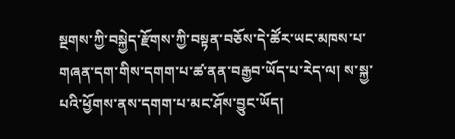སྔགས་ཀྱི་བསྐྱེད་རྫོགས་ཀྱི་བསྟན་བཅོས་དེ་ཚོར་ཡང་མཁས་པ་གཞན་དག་གིས་དགག་པ་ཚ་ནན་བརྒྱབ་ཡོད་པ་རེད་ལ། ས་སྐྱ་པའི་ཕྱོགས་ནས་དགག་པ་མང་ཤོས་བྱུང་ཡོད།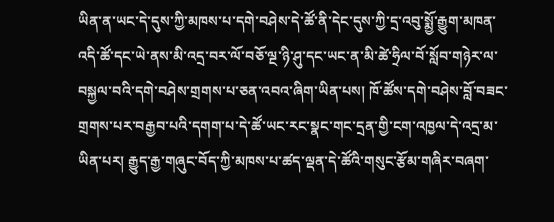ཡིན་ན་ཡང་དེ་དུས་ཀྱི་མཁས་པ་དགེ་བཤེས་དེ་ཚོ་ནི་དེང་དུས་ཀྱི་དྲ་འབུ་སྨྱོ་རྒྱུག་མཁན་འདི་ཚོ་དང་ཡེ་ནས་མི་འདྲ་བར་ལོ་བཅོ་ལྔ་ཉི་ཤུ་དང་ཡང་ན་མི་ཚེ་ཧྲིལ་བོ་སློབ་གཉེར་ལ་བསྐྱལ་བའི་དགེ་བཤེས་གྲགས་པ་ཅན་འབའ་ཞིག་ཡིན་པས། ཁོ་ཚོས་དགེ་བཤེས་བློ་བཟང་གྲགས་པར་བརྒྱབ་པའི་དགག་པ་དེ་ཚོ་ཡང་རང་སྣང་གང་དྲན་གྱི་ངག་འཁྱལ་དེ་འདྲ་མ་ཡིན་པར། རྒྱུད་རྒྱ་གཞུང་བོད་ཀྱི་མཁས་པ་ཚད་ལྡན་དེ་ཚོའི་གསུང་རྩོམ་གཞིར་བཞག་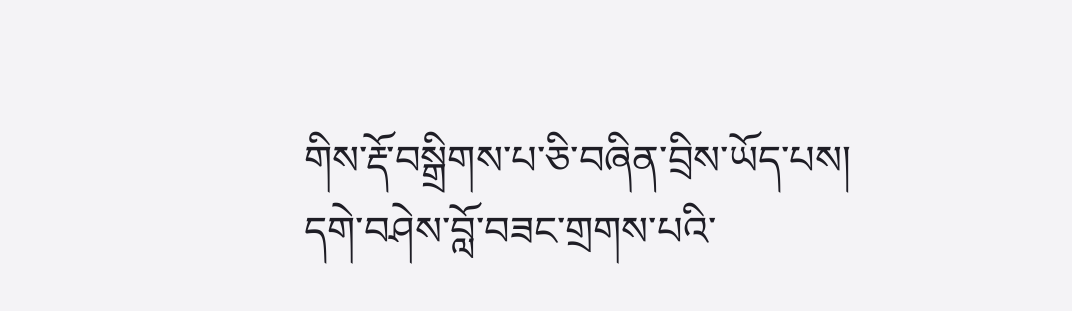གིས་རྡོ་བསྒྲིགས་པ་ཅི་བཞིན་བྲིས་ཡོད་པས། དགེ་བཤེས་བློ་བཟང་གྲགས་པའི་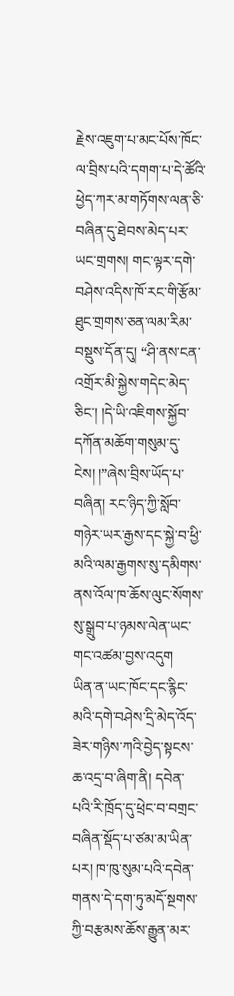རྗེས་འཇུག་པ་མང་པོས་ཁོང་ལ་བྲིས་པའི་དགག་པ་དེ་ཚོའི་ཕྱེད་ཀར་མ་གཏོགས་ལན་ཅི་བཞིན་དུ་ཐེབས་མེད་པར་ཡང་གྲགས། གང་ལྟར་དགེ་བཤེས་འདིས་ཁོ་རང་གི་རྩོམ་ཐུང་གྲགས་ཅན་ལམ་རིམ་བསྡུས་དོན་དུ། “ཤི་ནས་ངན་འགྲོར་མི་སྐྱེས་གདེང་མེད་ཅིང་། །དེ་ཡི་འཇིགས་སྐྱོབ་དཀོན་མཆོག་གསུམ་དུ་ངེས། །”ཞེས་བྲིས་ཡོད་པ་བཞིན། རང་ཉིད་ཀྱི་སློབ་གཉེར་ཡར་རྒྱས་དང་སྐྱེ་བ་ཕྱི་མའི་ལམ་རྒྱགས་སུ་དམིགས་ནས་འོལ་ཁ་ཆོས་ལུང་སོགས་སུ་སྒྲུབ་པ་ཉམས་ལེན་ཡང་གང་འཚམ་བྱས་འདུག
ཡིན་ན་ཡང་ཁོང་དང་རྙིང་མའི་དགེ་བཤེས་དྲི་མེད་འོད་ཟེར་གཉིས་ཀའི་བྱེད་སྟངས་ཆ་འདྲ་བ་ཞིག་ནི། དབེན་པའི་རི་ཁྲོད་དུ་ཕྲེང་བ་བགྲང་བཞིན་སྡོད་པ་ཙམ་མ་ཡིན་པར། ཁ་ཁུ་སུམ་པའི་དབེན་གནས་དེ་དག་ཏུ་མདོ་སྔགས་ཀྱི་བརྩམས་ཆོས་རྒྱུན་མར་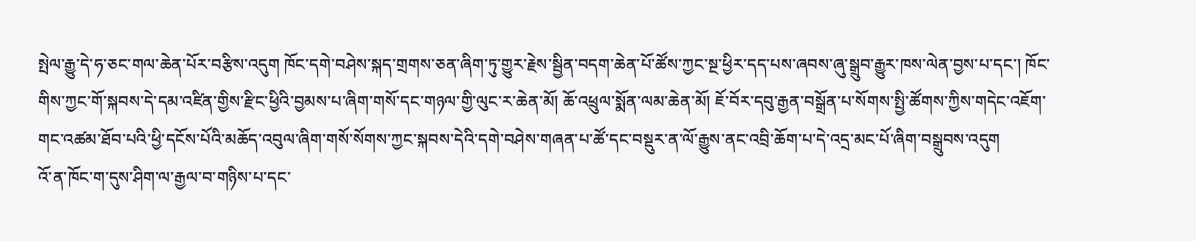སྤེལ་རྒྱུ་དེ་ཧ་ཅང་གལ་ཆེན་པོར་བརྩིས་འདུག ཁོང་དགེ་བཤེས་སྐད་གྲགས་ཅན་ཞིག་ཏུ་གྱུར་རྗེས་སྦྱིན་བདག་ཆེན་པོ་ཚོས་ཀྱང་སྔ་ཕྱིར་དད་པས་ཞབས་ཞུ་སྒྲུབ་རྒྱུར་ཁས་ལེན་བྱས་པ་དང་། ཁོང་གིས་ཀྱང་གོ་སྐབས་དེ་དམ་འཛིན་གྱིས་རྫིང་ཕྱིའི་བྱམས་པ་ཞིག་གསོ་དང་གཉལ་གྱི་ལུང་ར་ཆེན་མོ། ཆོ་འཕྲུལ་སྨོན་ལམ་ཆེན་མོ། ཇོ་བོར་དབུ་རྒྱན་བསྒྲོན་པ་སོགས་སྤྱི་ཚོགས་ཀྱིས་གདེང་འཇོག་གང་འཚམ་ཐོབ་པའི་ཕྱི་དངོས་པོའི་མཆོད་འབུལ་ཞིག་གསོ་སོགས་ཀྱང་སྐབས་དེའི་དགེ་བཤེས་གཞན་པ་ཚོ་དང་བསྡུར་ན་ལོ་རྒྱུས་ནང་འབྲི་ཆོག་པ་དེ་འདྲ་མང་པོ་ཞིག་བསྒྲུབས་འདུག
འོ་ན་ཁོང་ག་དུས་ཤིག་ལ་རྒྱལ་བ་གཉིས་པ་དང་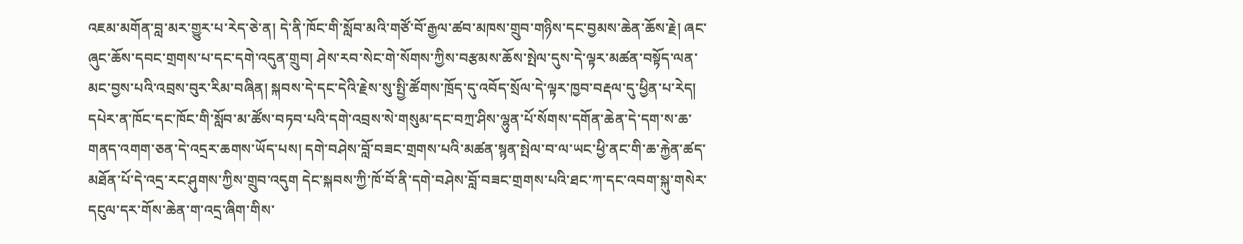འཇམ་མགོན་བླ་མར་གྱུར་པ་རེད་ཅེ་ན། དེ་ནི་ཁོང་གི་སློབ་མའི་གཙོ་བོ་རྒྱལ་ཚབ་མཁས་གྲུབ་གཉིས་དང་བྱམས་ཆེན་ཆོས་རྗེ། ཞང་ཞུང་ཆོས་དབང་གྲགས་པ་དང་དགེ་འདུན་གྲུབ། ཤེས་རབ་སེང་གེ་སོགས་ཀྱིས་བརྩམས་ཆོས་སྤེལ་དུས་དེ་ལྟར་མཚན་བསྟོད་ལན་མང་བྱས་པའི་འབྲས་བུར་རིམ་བཞིན། སྐབས་དེ་དང་དེའི་རྗེས་སུ་སྤྱི་ཚོགས་ཁྲོད་དུ་འབོད་སྲོལ་དེ་ལྟར་ཁྱབ་བརྡལ་དུ་ཕྱིན་པ་རེད། དཔེར་ན་ཁོང་དང་ཁོང་གི་སློབ་མ་ཚོས་བཏབ་པའི་དགེ་འབྲས་སེ་གསུམ་དང་བཀྲ་ཤིས་ལྷུན་པོ་སོགས་དགོན་ཆེན་དེ་དག་ས་ཆ་གནད་འགག་ཅན་དེ་འདྲར་ཆགས་ཡོད་པས། དགེ་བཤེས་བློ་བཟང་གྲགས་པའི་མཚན་སྙན་སྤེལ་བ་ལ་ཡང་ཕྱི་ནང་གི་ཆ་རྐྱེན་ཚད་མཐོན་པོ་དེ་འདྲ་རང་ཤུགས་ཀྱིས་གྲུབ་འདུག དེང་སྐབས་ཀྱི་ཁོ་བོ་ནི་དགེ་བཤེས་བློ་བཟང་གྲགས་པའི་ཐང་ཀ་དང་འབག་སྐུ་གསེར་དངུལ་དར་གོས་ཆེན་ག་འདྲ་ཞིག་གིས་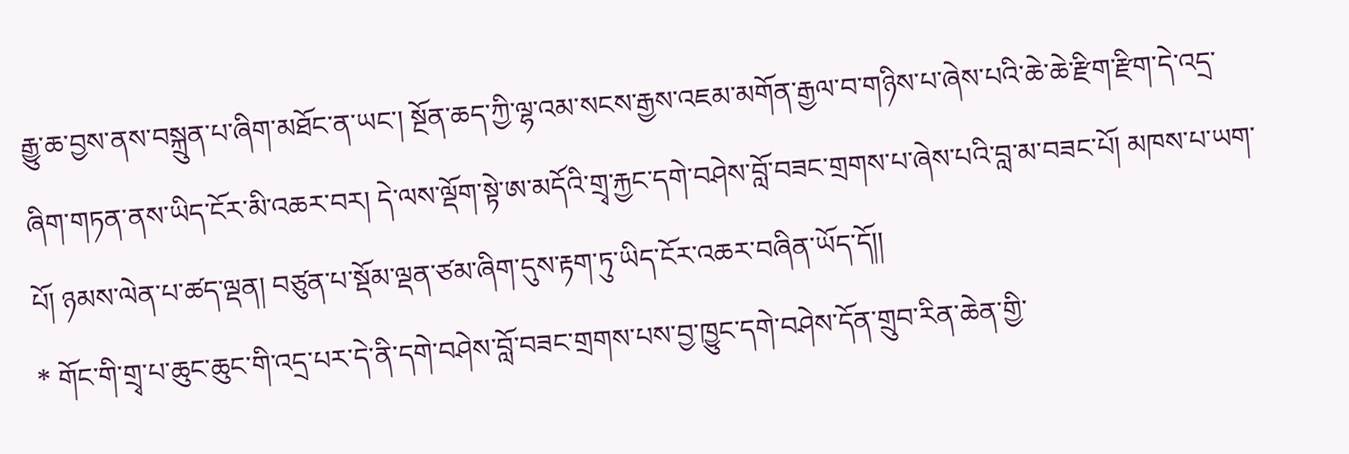རྒྱུ་ཆ་བྱས་ནས་བསྐྲུན་པ་ཞིག་མཐོང་ན་ཡང་། སྔོན་ཆད་ཀྱི་ལྷ་འམ་སངས་རྒྱས་འཇམ་མགོན་རྒྱལ་བ་གཉིས་པ་ཞེས་པའི་ཆེ་ཆེ་རྫིག་རྫིག་དེ་འདྲ་ཞིག་གཏན་ནས་ཡིད་ངོར་མི་འཆར་བར། དེ་ལས་ལྡོག་སྟེ་ཨ་མདོའི་གྲྭ་རྐྱང་དགེ་བཤེས་བློ་བཟང་གྲགས་པ་ཞེས་པའི་བླ་མ་བཟང་པོ། མཁས་པ་ཡག་པོ། ཉམས་ལེན་པ་ཚད་ལྡན། བཙུན་པ་སྡོམ་ལྡན་ཙམ་ཞིག་དུས་རྟག་ཏུ་ཡིད་ངོར་འཆར་བཞིན་ཡོད་དོ།།
* གོང་གི་གྲྭ་པ་ཆུང་ཆུང་གི་འདྲ་པར་དེ་ནི་དགེ་བཤེས་བློ་བཟང་གྲགས་པས་བྱ་ཁྱུང་དགེ་བཤེས་དོན་གྲུབ་རིན་ཆེན་གྱི་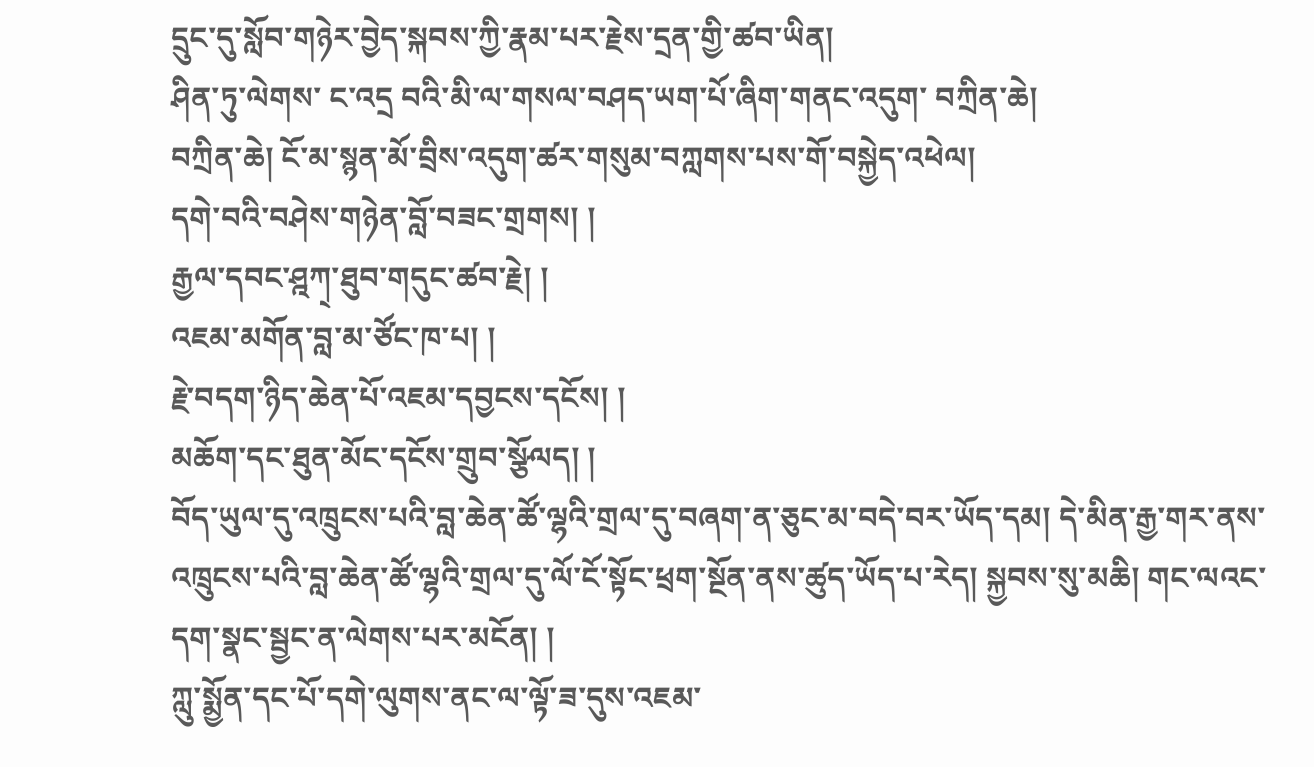དྲུང་དུ་སློབ་གཉེར་བྱེད་སྐབས་ཀྱི་རྣམ་པར་རྗེས་དྲན་གྱི་ཚབ་ཡིན།
ཤིན་ཏུ་ལེགས་ ང་འདྲ བའི་མི་ལ་གསལ་བཤད་ཡག་པོ་ཞིག་གནང་འདུག་ བཀྲིན་ཆེ།
བཀྲིན་ཆེ། ངོ་མ་སྙན་མོ་བྲིས་འདུག་ཚར་གསུམ་བཀླགས་པས་གོ་བསྐྱེད་འཕེལ།
དགེ་བའི་བཤེས་གཉེན་བློ་བཟང་གྲགས། །
རྒྱལ་དབང་ཤྰཀ྄་ཐུབ་གདུང་ཚབ་རྗེ། །
འཇམ་མགོན་བླ་མ་ཙོང་ཁ་པ། །
རྗེ་བདག་ཉིད་ཆེན་པོ་འཇམ་དབྱངས་དངོས། །
མཆོག་དང་ཐུན་མོང་དངོས་གྲུབ་སྩོལད། །
བོད་ཡུལ་དུ་འཁྲུངས་པའི་བླ་ཆེན་ཚོ་ལྷའི་གྲལ་དུ་བཞག་ན་ཅུང་མ་བདེ་བར་ཡོད་དམ། དེ་མིན་རྒྱ་གར་ནས་འཁྲུངས་པའི་བླ་ཆེན་ཚོ་ལྷའི་གྲལ་དུ་ལོ་ངོ་སྟོང་ཕྲག་སྔོན་ནས་ཚུད་ཡོད་པ་རེད། སྐྱབས་སུ་མཆི། གང་ལའང་དག་སྣང་སྦྱང་ན་ལེགས་པར་མངོན། །
ཀླུ་སྨྱོན་དང་པོ་དགེ་ལུགས་ནང་ལ་ལྟོ་ཟ་དུས་འཇམ་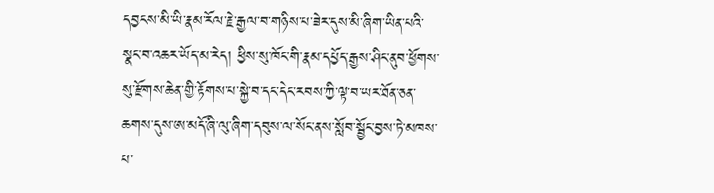དབྱངས་མི་ཡི་རྣམ་རོལ་རྗེ་རྒྱལ་བ་གཉིས་པ་ཟེར་དུས་མི་ཞིག་ཡིན་པའི་སྣང་བ་འཆར་ཡོད་མ་རེད། ཕྱིས་སུ་ཁོང་གི་རྣམ་དཔྱོད་རྒྱས་ཤིང་ནུབ་ཕྱོགས་སུ་རྫོགས་ཆེན་གྱི་རྟོགས་པ་སྐྱེ་བ་དང་དེང་རབས་ཀྱི་ལྟ་བ་ཡར་ཐོན་ཅན་ཆགས་དུས་ཨ་མདོ་ཞི་ལུ་ཞིག་དབུས་ལ་སོང་ནས་སློབ་སྦྱོང་བྱས་ཏེ་མཁས་པ་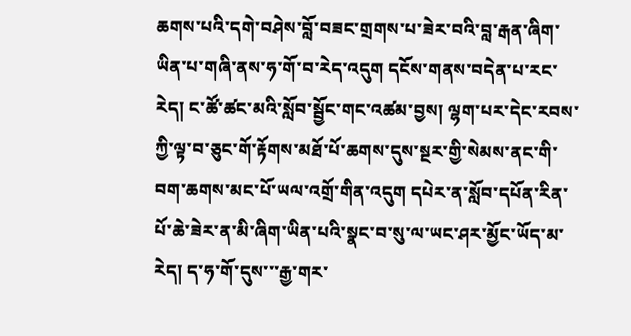ཆགས་པའི་དགེ་བཤེས་བློ་བཟང་གྲགས་པ་ཟེར་བའི་བླ་རྒན་ཞིག་ཡིན་པ་གཞི་ནས་ཧ་གོ་བ་རེད་འདུག དངོས་གནས་བདེན་པ་རང་རེད། ང་ཚོ་ཚང་མའི་སློབ་སྦྱོང་གང་འཚམ་བྱས། ལྷག་པར་དེང་རབས་ཀྱི་ལྟ་བ་ཅུང་གོ་རྟོགས་མཐོ་པོ་ཆགས་དུས་སྔར་གྱི་སེམས་ནང་གི་བག་ཆགས་མང་པོ་ཡལ་འགྲོ་གིན་འདུག དཔེར་ན་སློབ་དཔོན་རིན་པོ་ཆེ་ཟེར་ན་མི་ཞིག་ཡིན་པའི་སྣང་བ་སུ་ལ་ཡང་ཤར་མྱོང་ཡོད་མ་རེད། ད་ཧ་གོ་དུས་་་རྒྱ་གར་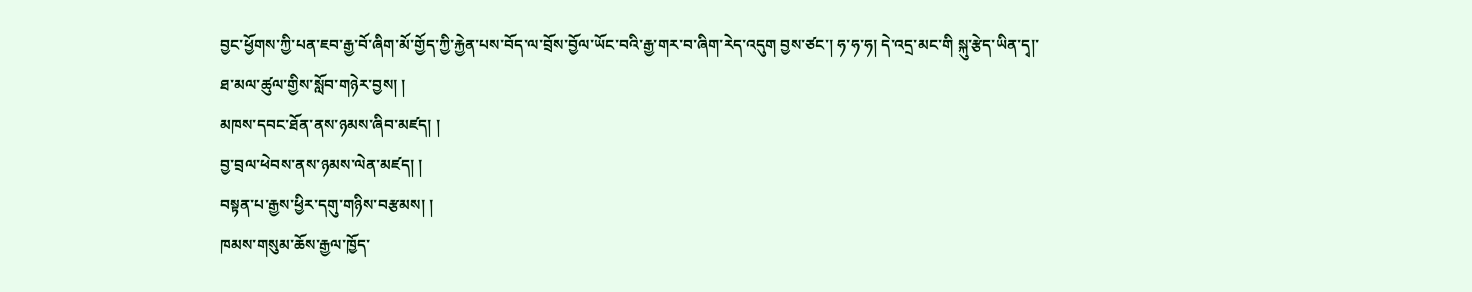བྱང་ཕྱོགས་ཀྱི་པན་ཇབ་རྒྱ་བོ་ཞིག་མོ་གྱོད་ཀྱི་རྐྱེན་པས་བོད་ལ་བྲོས་བྱོལ་ཡོང་བའི་རྒྱ་གར་བ་ཞིག་རེད་འདུག བྱས་ཙང་། ཧ་ཧ་ཧ། དེ་འདྲ་མང་གི སྐུ་རྩེད་ཡིན་དྭ།་
ཐ་མལ་ཚུལ་གྱིས་སློབ་གཉེར་བྱས། །
མཁས་དབང་ཐོན་ནས་ཉམས་ཞིབ་མཛད། །
བྱ་བྲལ་ཕེབས་ནས་ཉམས་ལེན་མཛད། །
བསྟན་པ་རྒྱས་ཕྱིར་དགུ་གཉིས་བརྩམས། །
ཁམས་གསུམ་ཆོས་རྒྱལ་ཁྱོད་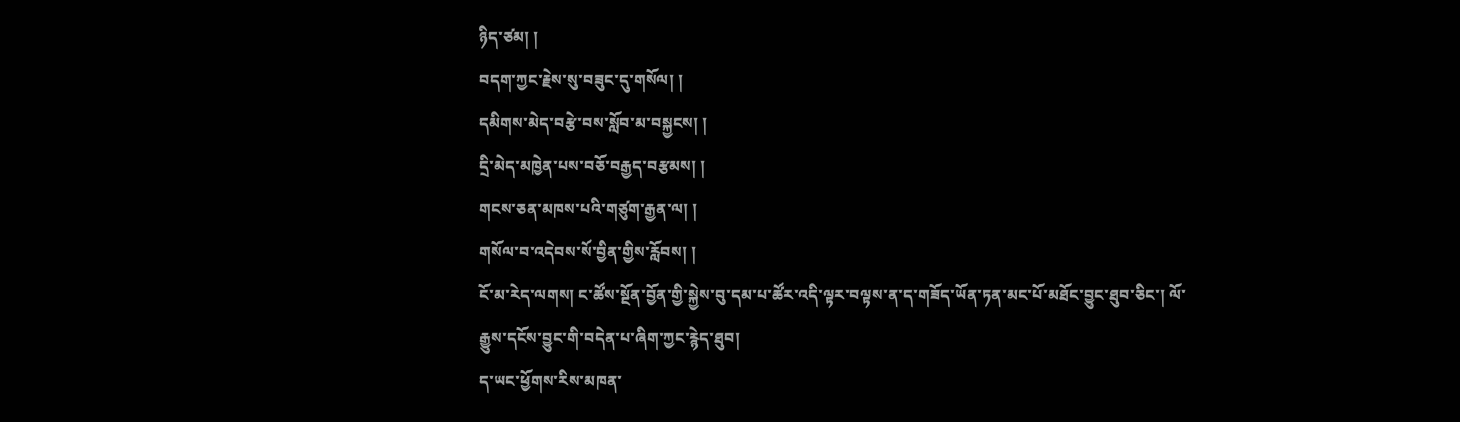ཉིད་ཙམ། །
བདག་ཀྱང་རྗེས་སུ་བཟུང་དུ་གསོལ། །
དམིགས་མེད་བརྩེ་བས་སློབ་མ་བསྐྱངས། །
དྲི་མེད་མཁྱེན་པས་བཅོ་བརྒྱད་བརྩམས། །
གངས་ཅན་མཁས་པའི་གཙུག་རྒྱན་ལ། །
གསོལ་བ་འདེབས་སོ་བྱིན་གྱིས་རློབས། །
ངོ་མ་རེད་ལགས། ང་ཚོས་སྔོན་བྱོན་གྱི་སྐྱེས་བུ་དམ་པ་ཚོར་འདི་ལྟར་བལྟས་ན་ད་གཟོད་ཡོན་ཏན་མང་པོ་མཐོང་བྱུང་ཐུབ་ཅིང་། ལོ་རྒྱུས་དངོས་བྱུང་གི་བདེན་པ་ཞིག་ཀྱང་རྙེད་ཐུབ།
ད་ཡང་ཕྱོགས་རིས་མཁན་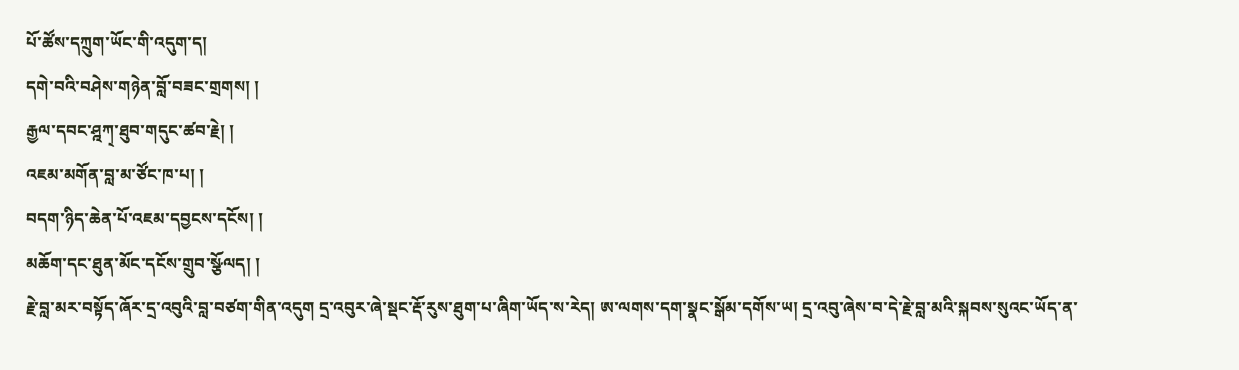པོ་ཚོས་དཀྲུག་ཡོང་གི་འདུག་ད།
དགེ་བའི་བཤེས་གཉེན་བློ་བཟང་གྲགས། །
རྒྱལ་དབང་ཤྰཀ྄་ཐུབ་གདུང་ཚབ་རྗེ། །
འཇམ་མགོན་བླ་མ་ཙོང་ཁ་པ། །
བདག་ཉིད་ཆེན་པོ་འཇམ་དབྱངས་དངོས། །
མཆོག་དང་ཐུན་མོང་དངོས་གྲུབ་སྩོལད། །
རྗེ་བླ་མར་བསྟོད་ཞོར་དྲ་འབུའི་བླ་བཙག་གིན་འདུག དྲ་འབུར་ཞེ་སྡང་རྡོ་རུས་ཐུག་པ་ཞིག་ཡོད་ས་རེད། ཨ་ལགས་དག་སྣང་སྒོམ་དགོས་ཡ། དྲ་འབུ་ཞེས་བ་དེ་རྗེ་བླ་མའི་སྐབས་སུའང་ཡོད་ན་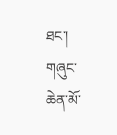ཐང་། གཞུང་ཆེན་མོ་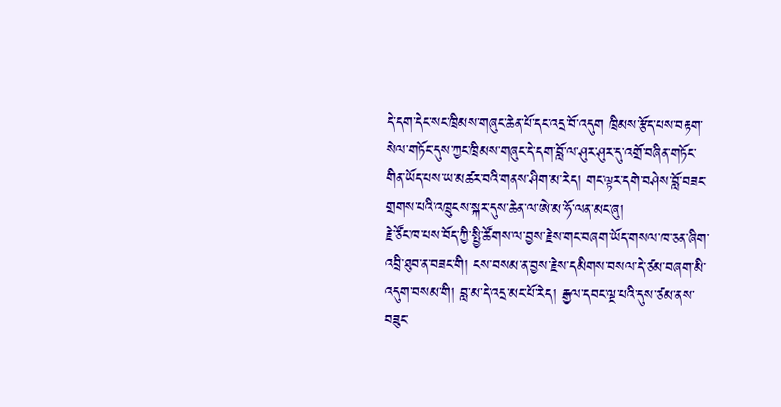དེ་དག་དེང་སང་ཁྲིམས་གཞུང་ཆེན་པོ་དང་འདྲ་བོ་འདུག ཁྲིམས་རྩོད་པས་བརྟག་སེལ་གཏོང་དུས་ཀྱང་ཁྲིམས་གཞུང་དེ་དག་བློ་ལ་ཤུར་ཤུར་དུ་འགྲོ་བཞིན་གཏོང་གིན་ཡོད་པས་ཡ་མཚར་བའི་གནས་ཤིག་མ་རེད། གང་ལྟར་དགེ་བཤེས་བློ་བཟང་གྲགས་པའི་འཁྲུངས་སྐར་དུས་ཆེན་ལ་ཨེ་མ་ཧོ་ལན་མང་ཞུ།
རྗེ་ཙོང་ཁ་པས་བོད་ཀྱི་སྤྱི་ཚོགས་ལ་བྱས་རྗེས་གང་བཞག་ཡོད་གསལ་ཁ་ཅན་ཞིག་འབྲི་ཐུབ་ན་བཟང་གི། ངས་བསམ་ན་བྱས་རྗེས་དམིགས་བསལ་དེ་ཙམ་བཞག་མི་འདུག་བསམ་གི། བླ་མ་དེ་འདྲ་མང་པོ་རེད། རྒྱལ་དབང་ལྔ་པའི་དུས་ཙམ་ནས་བཟུང་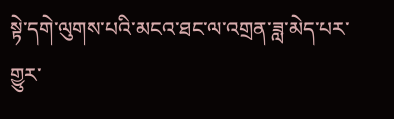སྟེ་དགེ་ལུགས་པའི་མངའ་ཐང་ལ་འགྲན་ཟླ་མེད་པར་གྱུར་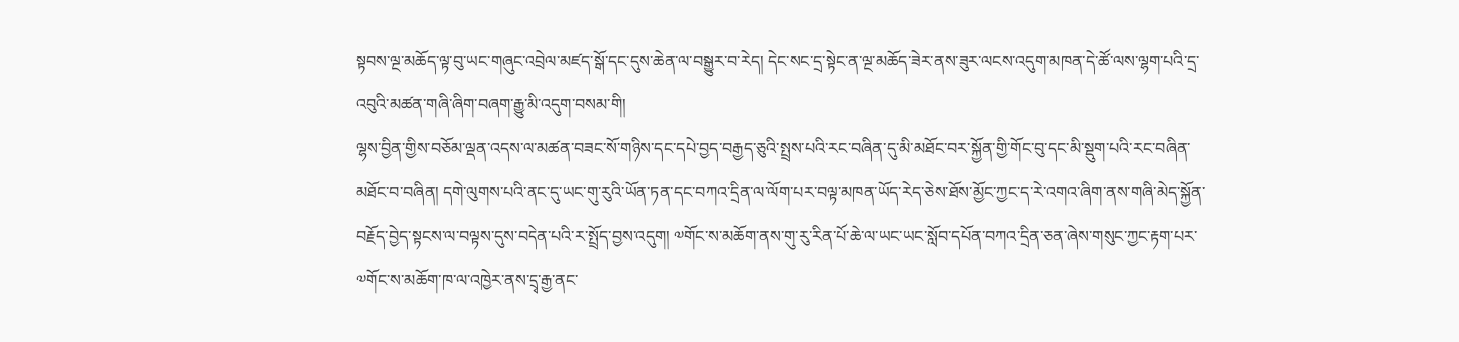སྟབས་ལྔ་མཆོད་ལྟ་བུ་ཡང་གཞུང་འབྲེལ་མཛད་སྒོ་དང་དུས་ཆེན་ལ་བསྒྱུར་བ་རེད། དེང་སང་དྲ་སྟེང་ན་ལྔ་མཆོད་ཟེར་ནས་ཟུར་ལངས་འདུག་མཁན་དེ་ཚོ་ལས་ལྷག་པའི་དྲ་འབུའི་མཚན་གཞི་ཞིག་བཞག་རྒྱུ་མི་འདུག་བསམ་གི།
ལྷས་བྱིན་གྱིས་བཅོམ་ལྡན་འདས་ལ་མཚན་བཟང་སོ་གཉིས་དང་དཔེ་བྱད་བརྒྱད་ཅུའི་སྤྲས་པའི་རང་བཞིན་དུ་མི་མཐོང་བར་སྐྱོན་གྱི་གོང་བུ་དང་མི་སྡུག་པའི་རང་བཞིན་མཐོང་བ་བཞིན། དགེ་ལུགས་པའི་ནང་དུ་ཡང་གུ་རུའི་ཡོན་ཏན་དང་བཀའ་དྲིན་ལ་ལོག་པར་བལྟ་མཁན་ཡོད་རེད་ཅེས་ཐོས་མྱོང་ཀྱང་ད་རེ་འགའ་ཞིག་ནས་གཞི་མེད་སྐྱོན་བརྗོད་བྱེད་སྟངས་ལ་བལྟས་དུས་བདེན་པའི་ར་སྤྲོད་བྱས་འདུག། ༧གོང་ས་མཆོག་ནས་གུ་རུ་རིན་པོ་ཆེ་ལ་ཡང་ཡང་སློབ་དཔོན་བཀའ་དྲིན་ཅན་ཞེས་གསུང་ཀྱང་རྟག་པར་༧གོང་ས་མཆོག་ཁ་ལ་འཁྱེར་ནས་དྲྭ་རྒྱ་ནང་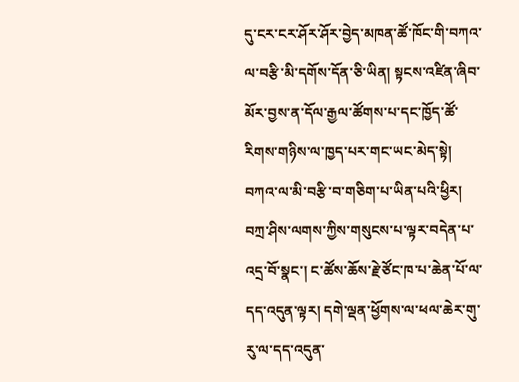དུ་ངར་ངར་ཤོར་ཤོར་བྱེད་མཁན་ཚོ་ཁོང་གི་བཀའ་ལ་བརྩི་མི་དགོས་དོན་ཅི་ཡིན། སྟངས་འཛིན་ཞིབ་མོར་བྱས་ན་དོལ་རྒྱལ་ཚོགས་པ་དང་ཁྱོད་ཚོ་རིགས་གཉིས་ལ་ཁྱད་པར་གང་ཡང་མེད་སྟེ། བཀའ་ལ་མི་བརྩི་བ་གཅིག་པ་ཡིན་པའི་ཕྱིར།
བཀྲ་ཤིས་ལགས་ཀྱིས་གསུངས་པ་ལྟར་བདེན་པ་འདྲ་བོ་སྣང་། ང་ཚོས་ཆོས་རྗེ་ཙོང་ཁ་པ་ཆེན་པོ་ལ་དད་འདུན་ལྟར། དགེ་ལྡན་ཕྱོགས་ལ་ཕལ་ཆེར་གུ་རུ་ལ་དད་འདུན་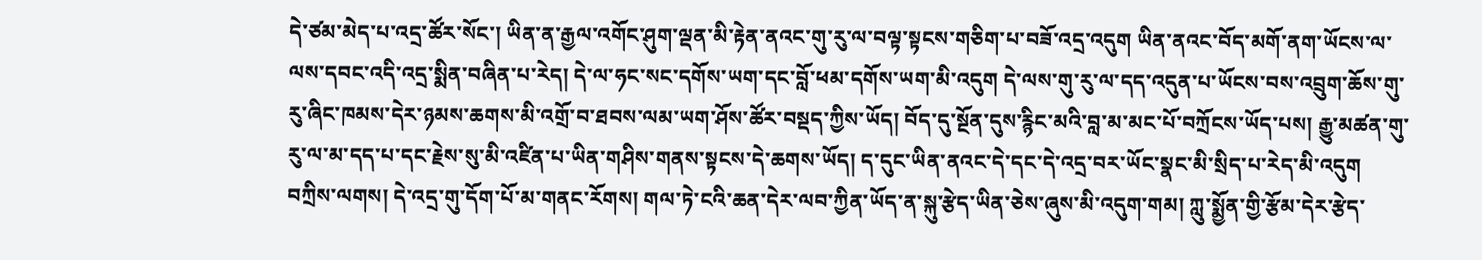དེ་ཙམ་མེད་པ་འདྲ་ཚོར་སོང་། ཡིན་ན་རྒྱལ་འགོང་ཤུག་ལྡན་མི་རྟེན་ནའང་གུ་རུ་ལ་བལྟ་སྟངས་གཅིག་པ་བཟོ་འདྲ་འདུག ཡིན་ནའང་བོད་མགོ་ནག་ཡོངས་ལ་ལས་དབང་འདི་འདྲ་སྨིན་བཞིན་པ་རེད། དེ་ལ་ཧང་སང་དགོས་ཡག་དང་བློ་ཕམ་དགོས་ཡག་མི་འདུག དེ་ལས་གུ་རུ་ལ་དད་འདུན་པ་ཡོངས་བས་འབྲུག་ཆོས་གུ་རུ་ཞིང་ཁམས་དེར་ཉམས་ཆགས་མི་འགྲོ་བ་ཐབས་ལམ་ཡག་ཤོས་ཚོར་བསྡད་ཀྱིས་ཡོད། བོད་དུ་སྔོན་དུས་རྙིང་མའི་བླ་མ་མང་པོ་བཀྲོངས་ཡོད་པས། རྒྱུ་མཚན་གུ་རུ་ལ་མ་དད་པ་དང་རྗེས་སུ་མི་འཛིན་པ་ཡིན་གཤིས་གནས་སྟངས་དེ་ཆགས་ཡོད། ད་དུང་ཡིན་ནའང་དེ་དང་དེ་འདྲ་བར་ཡོང་སྣང་མི་སྲིད་པ་རེད་མི་འདུག
བཀྲིས་ལགས། དེ་འདྲ་གུ་དོག་པོ་མ་གནང་རོགས། གལ་ཏེ་ངའི་ཆན་དེར་ལབ་ཀྱིན་ཡོད་ན་སྐུ་རྩེད་ཡིན་ཅེས་ཞུས་མི་འདུག་གམ། ཀླུ་སྨྱོན་གྱི་རྩོམ་དེར་རྩེད་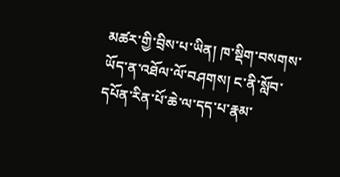མཚར་གྱི་བྲིས་པ་ཡིན། ཁ་སྡིག་བསགས་ཡོད་ན་འཐོལ་ལོ་བཤགས། ང་ནི་སློབ་དཔོན་རིན་པོ་ཆེ་ལ་དད་པ་རྣམ་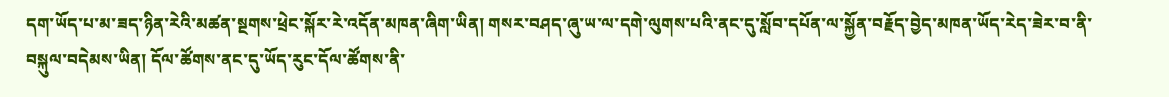དག་ཡོད་པ་མ་ཟད་ཉིན་རེའི་མཚན་སྔགས་ཕྲེང་སྐོར་རེ་འདོན་མཁན་ཞིག་ཡིན། གསར་བཤད་ཞུ་ཡ་ལ་དགེ་ལུགས་པའི་ནང་དུ་སློབ་དཔོན་ལ་སྐྱོན་བརྗོད་བྱེད་མཁན་ཡོད་རེད་ཟེར་བ་ནི་བསྐུལ་བདེམས་ཡིན། དོལ་ཚོགས་ནང་དུ་ཡོད་རུང་དོལ་ཚོགས་ནི་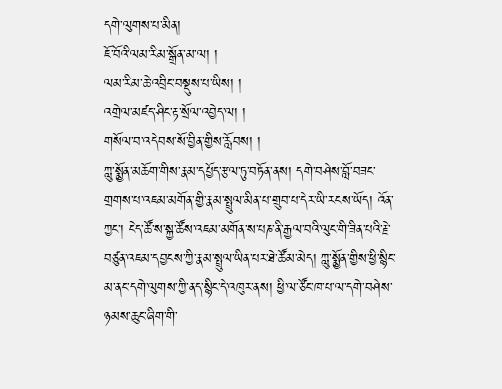དགེ་ལུགས་པ་མིན།
ཇོ་བོའི་ལམ་རིམ་སྒྲོན་མ་ལ། །
ལམ་རིམ་ཆེ་འབྲིང་བསྡུས་པ་ཡིས། །
འགྲེལ་མཛད་ཤིང་རྟ་སྲོལ་འབྱེད་ལ། །
གསོལ་བ་འདེབས་སོ་བྱིན་གྱིས་རློབས། །
ཀླུ་སྨྱོན་མཆོག་གིས་རྣམ་དཔྱོད་རྩལ་ཏུ་བཏོན་ནས། དགེ་བཤེས་བློ་བཟང་གྲགས་པ་འཇམ་མགོན་གྱི་རྣམ་སྤྲུལ་མིན་པ་གྲུབ་པ་དེར་ཡི་རངས་ཡོད། འོན་ཀྱང་། ངེད་ཚོ་ས་སྐྱ་ཚོས་འཇམ་མགོན་ས་པཎ་ནི་རྒྱལ་བའི་ལུང་གི་ཟིན་པའི་རྗེ་བཙུན་འཇམ་དབྱངས་ཀྱི་རྣམ་སྤྲུལ་ཡིན་པར་ཐེ་ཚོམ་མེད། ཀླུ་སྨྱོན་གྱིས་ཕྱི་སྙིང་མ་ནང་དགེ་ལུགས་ཀྱི་ནད་སྙིང་དེ་འཁུར་ནས། ཕྱི་ལ་ཙོང་ཁ་པ་ལ་དགེ་བཤེས་ཉམས་ཆུང་ཞིག་གི་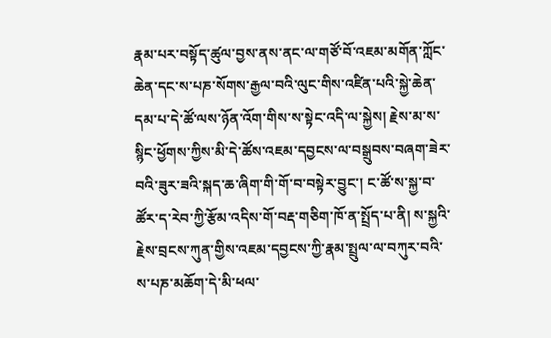རྣམ་པར་བསྟོད་ཚུལ་བྱས་ནས་ནང་ལ་གཙོ་བོ་འཇམ་མགོན་ཀློང་ཆེན་དང་ས་པཎ་སོགས་རྒྱལ་བའི་ལུང་གིས་འཛིན་པའི་སྐྱེ་ཆེན་དམ་པ་དེ་ཚོ་ལས་ཉོན་འོག་གིས་ས་སྟེང་འདི་ལ་སྐྱེས། རྗེས་མ་ས་སྙིང་ཕྱོགས་ཀྱིས་མི་དེ་ཚོས་འཇམ་དབྱངས་ལ་བསྒྲུབས་བཞག་ཟེར་བའི་ཟུར་ཟའི་སྐད་ཆ་ཞིག་གི་གོ་བ་བསྟེར་བྱུང་། ང་ཚོ་ས་སྐྱ་བ་ཚོར་ད་རེབ་ཀྱི་རྩོམ་འདིས་གོ་བརྡ་གཅིག་ཁོ་ན་སྤྲོད་པ་ནི། ས་སྐྱའི་རྗེས་བྲངས་ཀུན་གྱིས་འཇམ་དབྱངས་ཀྱི་རྣམ་སྤྲུལ་ལ་བཀུར་བའི་ས་པཎ་མཆོག་དེ་མི་ཕལ་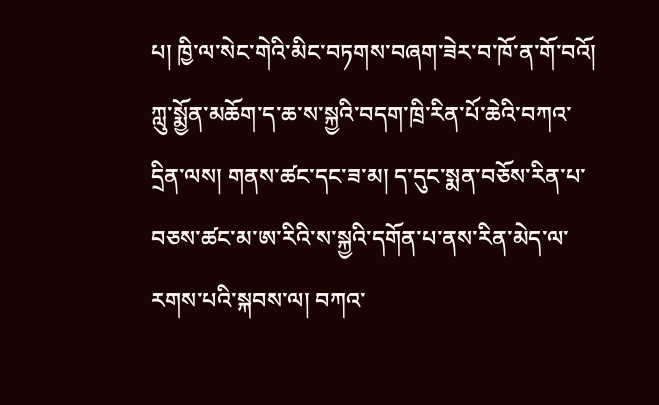པ། ཁྱི་ལ་སེང་གེའི་མིང་བཏགས་བཞག་ཟེར་བ་ཁོ་ན་གོ་བའོ།
ཀླུ་སྨྱོན་མཆོག་ད་ཆ་ས་སྐྱའི་བདག་ཁྲི་རིན་པོ་ཆེའི་བཀའ་དྲིན་ལས། གནས་ཚང་དང་ཟ་མ། ད་དུང་སྨན་བཅོས་རིན་པ་བཅས་ཚང་མ་ཨ་རིའི་ས་སྐྱའི་དགོན་པ་ནས་རིན་མེད་ལ་རགས་པའི་སྐབས་ལ། བཀའ་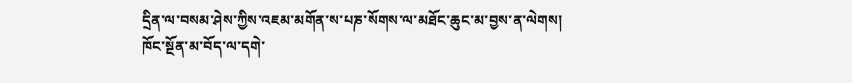དྲིན་ལ་བསམ་ཤེས་ཀྱིས་འཇམ་མགོན་ས་པཎ་སོགས་ལ་མཐོང་ཆུང་མ་བྱས་ན་ལེགས།
ཁོང་སྔོན་མ་བོད་ལ་དགེ་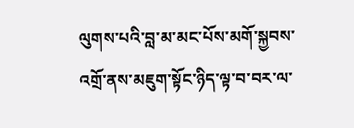ལུགས་པའི་བླ་མ་མང་པོས་མགོ་སྐྱབས་འགྲོ་ནས་མཇུག་སྟོང་ཉིད་ལྟ་བ་བར་ལ་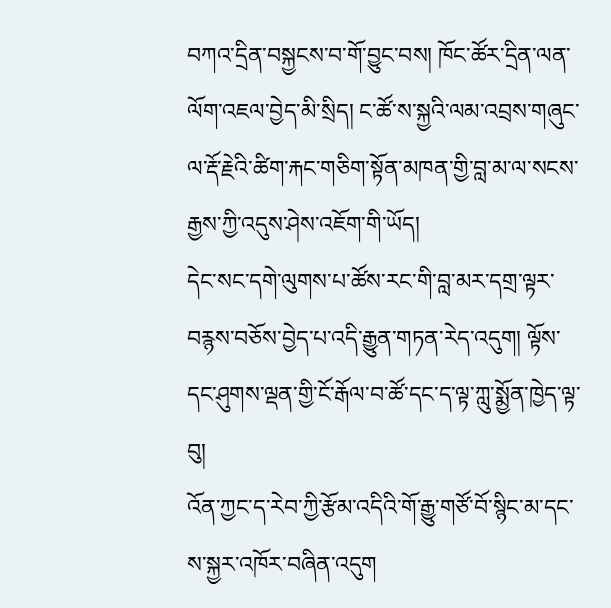བཀའ་དྲིན་བསྐྱངས་བ་གོ་བྱུང་བས། ཁོང་ཚོར་དྲིན་ལན་ལོག་འཇལ་བྱེད་མི་སྲིད། ང་ཚོ་ས་སྐྱའི་ལམ་འབྲས་གཞུང་ལ་རྡོ་རྗེའི་ཚིག་རྐང་གཅིག་སྟོན་མཁན་གྱི་བླ་མ་ལ་སངས་རྒྱས་ཀྱི་འདུས་ཤེས་འཇོག་གི་ཡོད།
དེང་སང་དགེ་ལུགས་པ་ཚོས་རང་གི་བླ་མར་དགྲ་ལྟར་བརྙས་བཅོས་བྱེད་པ་འདི་རྒྱུན་གཏན་རེད་འདུག། ལྟོས་དང་ཤུགས་ལྡན་གྱི་ངོ་རྒོལ་བ་ཚོ་དང་ད་ལྟ་ཀླུ་སྨྱོན་ཁྱེད་ལྟ་བུ།
འོན་ཀྱང་ད་རེབ་ཀྱི་རྩོམ་འདིའི་གོ་རྒྱུ་གཙོ་བོ་སྙིང་མ་དང་ས་སྐྱར་འཁོར་བཞིན་འདུག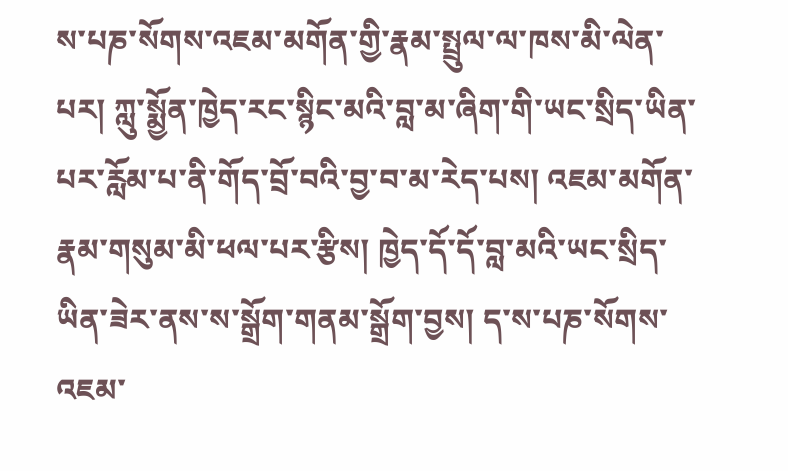ས་པཎ་སོགས་འཇམ་མགོན་གྱི་རྣམ་སྤྲུལ་ལ་ཁས་མི་ལེན་པར། ཀླུ་སྨྱོན་ཁྱེད་རང་སྙིང་མའི་བླ་མ་ཞིག་གི་ཡང་སྲིད་ཡིན་པར་རློམ་པ་ནི་གོད་བྲོ་བའི་བྱ་བ་མ་རེད་པས། འཇམ་མགོན་རྣམ་གསུམ་མི་ཕལ་པར་རྩིས། ཁྱེད་དོ་དོ་བླ་མའི་ཡང་སྲིད་ཡིན་ཟེར་ནས་ས་སྒྲོག་གནམ་སྒྲོག་བྱས། ད་ས་པཎ་སོགས་འཇམ་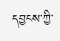དབྱངས་ཀྱི་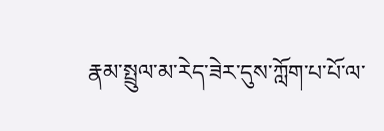རྣམ་སྤྲུལ་མ་རེད་ཟེར་དུས་ཀློག་པ་པོ་ལ་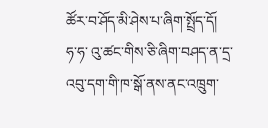ཚོར་བ་ཤོད་མི་ཤེས་པ་ཞིག་སྤྲོད་དོ།
ཧ་ཧ་ འུ་ཚང་གིས་ཅི་ཞིག་བཤད་ན་དྲ་འབུ་དག་གི་ཁ་སྒོ་ནས་ནང་འཁྲུག་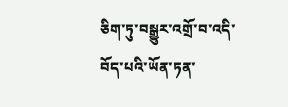ཅིག་ཏུ་བསྒྱུར་འགྲོ་བ་འདི་བོད་པའི་ཡོན་ཏན་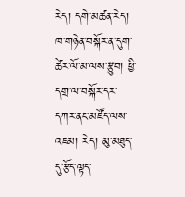རེད། དགེ་མཚན་རེད། ཁ་གཉེན་བསྐོར་ན་དུག་ཚེར་ལོ་མ་ལས་རྩུབ། ཕྱི་དགྲ་ལ་བསྐོར་དར་དཀར་ནང་མཛོད་ལས་འཇམ། རེད། མུ་མཐུད་དུ་རྩོད་ལྟད་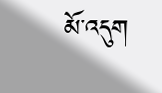མོ་འདུག